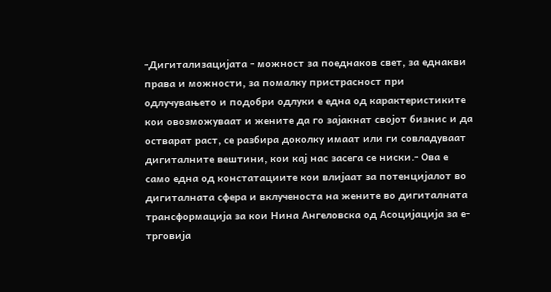-Дигитализацијата - можност за поеднаков свет, за еднакви права и можности, за помалку пристрасност при одлучувањето и подобри одлуки е една од карактеристиките кои овозможуваат и жените да го зајакнат својот бизнис и да остварат раст, се разбира доколку имаат или ги совладуваат дигиталните вештини, кои кај нас засега се ниски.- Ова е само една од констатациите кои влијаат за потенцијалот во дигиталната сфера и вклученоста на жените во дигиталната трансформација за кои Нина Ангеловска од Асоцијација за е-трговија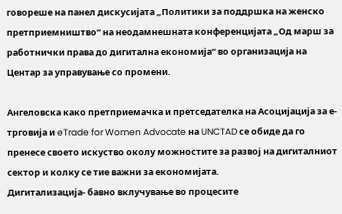говореше на панел дискусијата „Политики за поддршка на женско претприемништво“ на неодамнешната конференцијата „Од марш за работнички права до дигитална економија“ во организација на Центар за управување со промени.

Ангеловска како претприемачка и претседателка на Асоцијација за е-трговија и eTrade for Women Advocate на UNCTAD се обиде да го пренесе своето искуство околу можностите за развој на дигиталниот сектор и колку се тие важни за економијата.
Дигитализација- бавно вклучување во процесите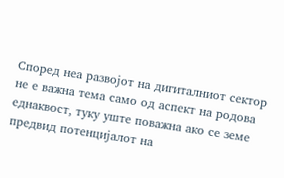Според неа развојот на дигиталниот сектор не е важна тема само од аспект на родова еднаквост, туку уште поважна ако се земе предвид потенцијалот на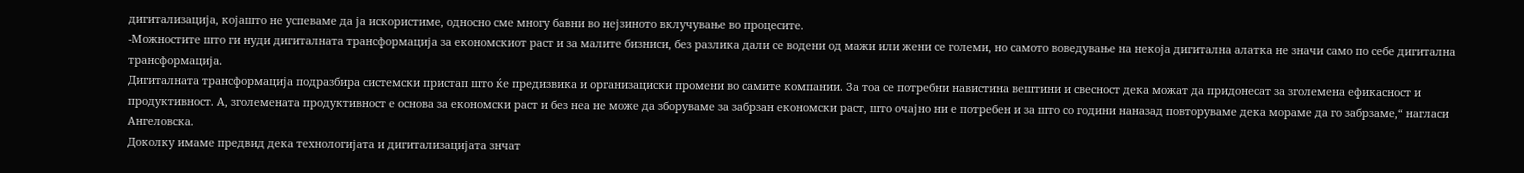дигитализација, којашто не успеваме да ја искористиме, односно сме многу бавни во нејзиното вклучување во процесите.
-Можностите што ги нуди дигиталната трансформација за економскиот раст и за малите бизниси, без разлика дали се водени од мажи или жени се големи, но самото воведување на некоја дигитална алатка не значи само по себе дигитална трансформација.
Дигиталната трансформација подразбира системски пристап што ќе предизвика и организациски промени во самите компании. За тоа се потребни навистина вештини и свесност дека можат да придонесат за зголемена ефикасност и продуктивност. А, зголемената продуктивност е основа за економски раст и без неа не може да зборуваме за забрзан економски раст, што очајно ни е потребен и за што со години наназад повторуваме дека мораме да го забрзаме,“ нагласи Ангеловска.
Доколку имаме предвид дека технологијата и дигитализацијата знчат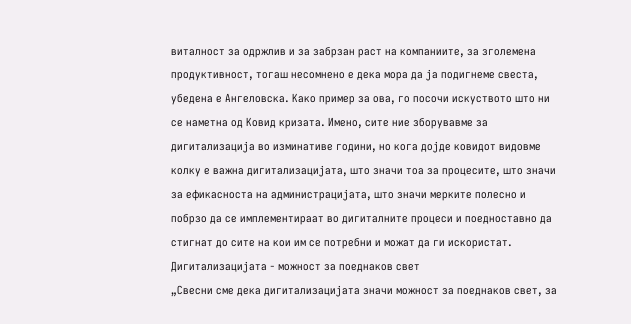виталност за одржлив и за забрзан раст на компаниите, за зголемена продуктивност, тогаш несомнено е дека мора да ја подигнеме свеста, убедена е Ангеловска. Како пример за ова, го посочи искуството што ни се наметна од Ковид кризата. Имено, сите ние зборувавме за дигитализација во изминативе години, но кога дојде ковидот видовме колку е важна дигитализацијата, што значи тоа за процесите, што значи за ефикасноста на администрацијата, што значи мерките полесно и побрзо да се имплементираат во дигиталните процеси и поедноставно да стигнат до сите на кои им се потребни и можат да ги искористат.
Дигитализацијата - можност за поеднаков свет
„Свесни сме дека дигитализацијата значи можност за поеднаков свет, за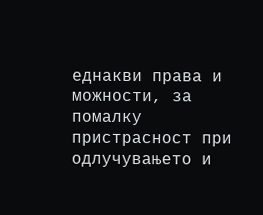еднакви права и можности, за помалку пристрасност при одлучувањето и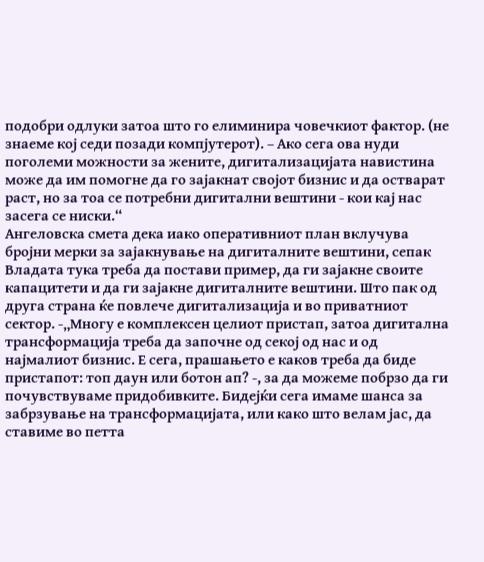подобри одлуки затоа што го елиминира човечкиот фактор. (не знаеме кој седи позади компјутерот). – Ако сега ова нуди поголеми можности за жените, дигитализацијата навистина може да им помогне да го зајакнат својот бизнис и да остварат раст, но за тоа се потребни дигитални вештини - кои кај нас засега се ниски.“
Ангеловска смета дека иако оперативниот план вклучува бројни мерки за зајакнување на дигиталните вештини, сепак Владата тука треба да постави пример, да ги зајакне своите капацитети и да ги зајакне дигиталните вештини. Што пак од друга страна ќе повлече дигитализација и во приватниот сектор. -„Многу е комплексен целиот пристап, затоа дигитална трансформација треба да започне од секој од нас и од најмалиот бизнис. Е сега, прашањето е каков треба да биде пристапот: топ даун или ботон ап? -, за да можеме побрзо да ги почувствуваме придобивките. Бидејќи сега имаме шанса за забрзување на трансформацијата, или како што велам јас, да ставиме во петта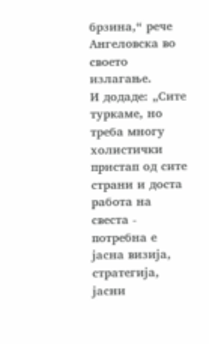брзина,“ рече Ангеловска во своето излагање.
И додаде: „Сите туркаме, но треба многу холистички пристап од сите страни и доста работа на свеста - потребна е јасна визија, стратегија, јасни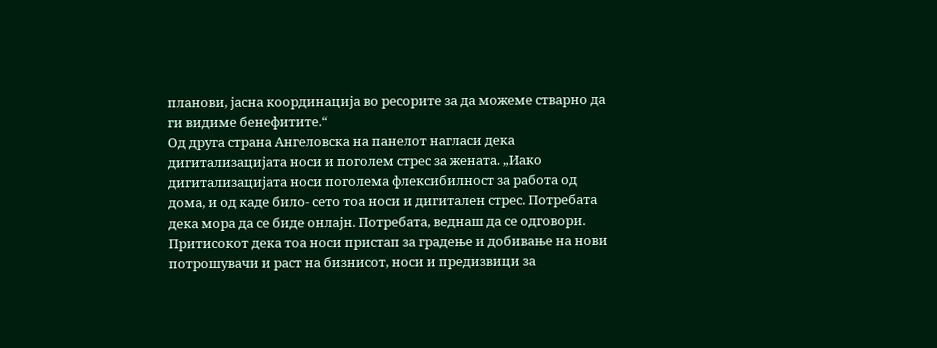планови, јасна координација во ресорите за да можеме стварно да ги видиме бенефитите.“
Од друга страна Ангеловска на панелот нагласи дека дигитализацијата носи и поголем стрес за жената. „Иако дигитализацијата носи поголема флексибилност за работа од дома, и од каде било- сето тоа носи и дигитален стрес. Потребата дека мора да се биде онлајн. Потребата, веднаш да се одговори. Притисокот дека тоа носи пристап за градење и добивање на нови потрошувачи и раст на бизнисот, носи и предизвици за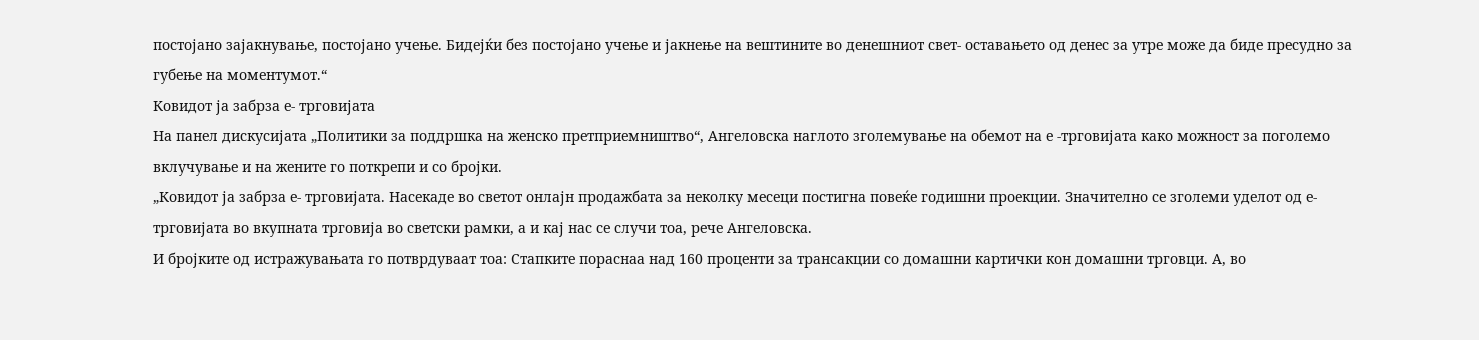постојано зајакнување, постојано учење. Бидејќи без постојано учење и јакнење на вештините во денешниот свет- оставањето од денес за утре може да биде пресудно за губење на моментумот.“
Ковидот ја забрза е- трговијата
На панел дискусијата „Политики за поддршка на женско претприемништво“, Ангеловска наглото зголемување на обемот на е -трговијата како можност за поголемо вклучување и на жените го поткрепи и со бројки.
„Ковидот ја забрза е- трговијата. Насекаде во светот онлајн продажбата за неколку месеци постигна повеќе годишни проекции. Значително се зголеми уделот од е- трговијата во вкупната трговија во светски рамки, а и кај нас се случи тоа, рече Ангеловска.
И бројките од истражувањата го потврдуваат тоа: Стапките пораснаа над 160 проценти за трансакции со домашни картички кон домашни трговци. А, во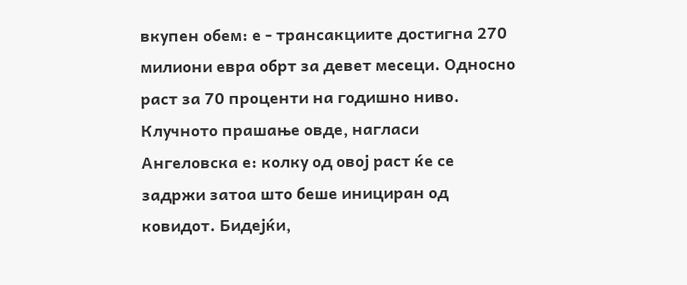вкупен обем: е - трансакциите достигна 270 милиони евра обрт за девет месеци. Односно раст за 70 проценти на годишно ниво. Клучното прашање овде, нагласи Ангеловска е: колку од овој раст ќе се задржи затоа што беше инициран од ковидот. Бидејќи,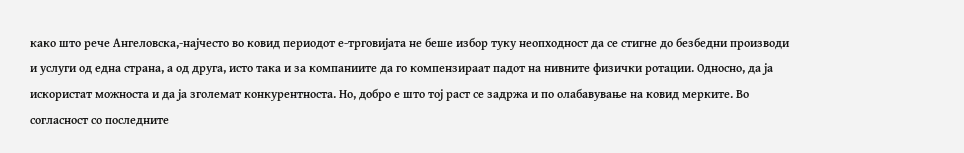како што рече Ангеловска,-најчесто во ковид периодот е-трговијата не беше избор туку неопходност да се стигне до безбедни производи и услуги од една страна, а од друга, исто така и за компаниите да го компензираат падот на нивните физички ротации. Односно, да ја искористат можноста и да ја зголемат конкурентноста. Но, добро е што тој раст се задржа и по олабавување на ковид мерките. Во согласност со последните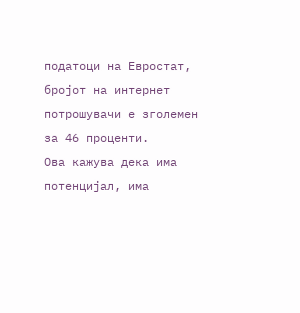податоци на Евростат, бројот на интернет потрошувачи е зголемен за 46 проценти.
Ова кажува дека има потенцијал, има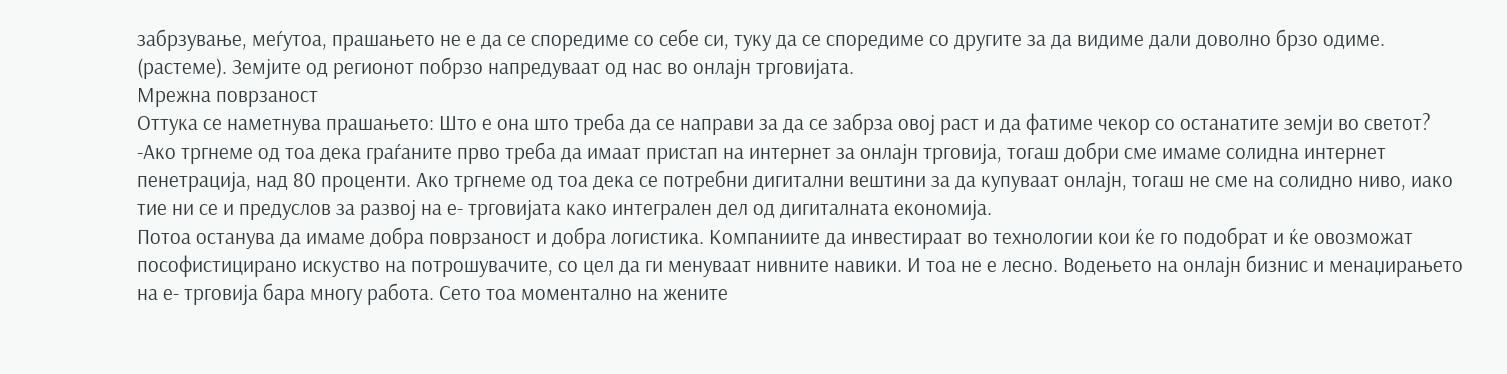забрзување, меѓутоа, прашањето не е да се споредиме со себе си, туку да се споредиме со другите за да видиме дали доволно брзо одиме. (растеме). Земјите од регионот побрзо напредуваат од нас во онлајн трговијата.
Мрежна поврзаност
Оттука се наметнува прашањето: Што е она што треба да се направи за да се забрза овој раст и да фатиме чекор со останатите земји во светот?
-Ако тргнеме од тоа дека граѓаните прво треба да имаат пристап на интернет за онлајн трговија, тогаш добри сме имаме солидна интернет пенетрација, над 80 проценти. Ако тргнеме од тоа дека се потребни дигитални вештини за да купуваат онлајн, тогаш не сме на солидно ниво, иако тие ни се и предуслов за развој на е- трговијата како интегрален дел од дигиталната економија.
Потоа останува да имаме добра поврзаност и добра логистика. Компаниите да инвестираат во технологии кои ќе го подобрaт и ќе овозможат пософистициранo искуство на потрошувачите, со цел да ги менуваат нивните навики. И тоа не е лесно. Водењето на онлајн бизнис и менаџирањето на е- трговија бара многу работа. Сето тоа моментално на жените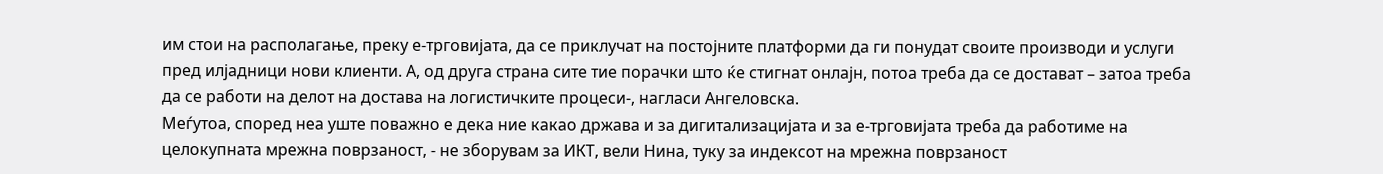им стои на располагање, преку е-трговијата, да се приклучат на постојните платформи да ги понудат своите производи и услуги пред илјадници нови клиенти. А, од друга страна сите тие порачки што ќе стигнат онлајн, потоа треба да се достават – затоа треба да се работи на делот на достава на логистичките процеси-, нагласи Ангеловска.
Меѓутоа, според неа уште поважно е дека ние какао држава и за дигитализацијата и за е-трговијата треба да работиме на целокупната мрежна поврзаност, - не зборувам за ИКТ, вели Нина, туку за индексот на мрежна поврзаност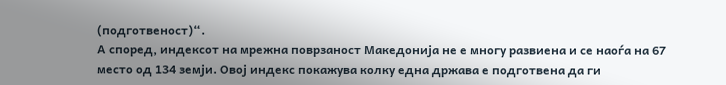(подготвеност)“.
А според, индексот на мрежна поврзаност Македонија не е многу развиена и се наоѓа на 67 место од 134 земји. Овој индекс покажува колку една држава е подготвена да ги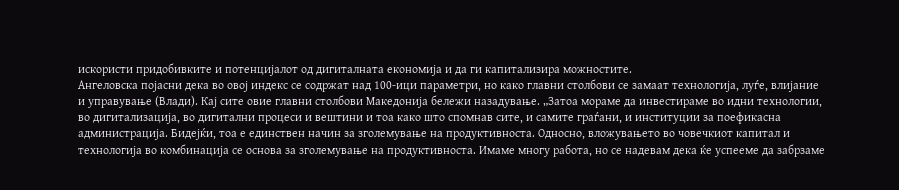искористи придобивките и потенцијалот од дигиталната економија и да ги капитализира можностите.
Ангеловска појасни дека во овој индекс се содржат над 100-ици параметри, но како главни столбови се замаат технологија, луѓе, влијание и управување (Влади). Кај сите овие главни столбови Македонија бележи назадување. „Затоа мораме да инвестираме во идни технологии, во дигитализација, во дигитални процеси и вештини и тоа како што спомнав сите, и самите граѓани, и институции за поефикасна администрација. Бидејќи, тоа е единствен начин за зголемување на продуктивноста. Односно, вложувањето во човечкиот капитал и технологија во комбинација се основа за зголемување на продуктивноста. Имаме многу работа, но се надевам дека ќе успееме да забрзаме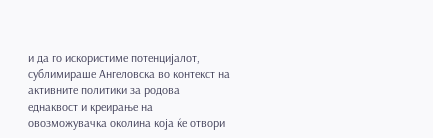и да го искористиме потенцијалот, сублимираше Ангеловска во контекст на активните политики за родова еднаквост и креирање на овозможувачка околина која ќе отвори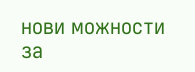нови можности за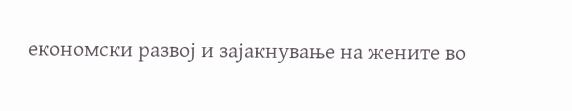економски развој и зајакнување на жените во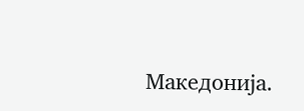Македонија.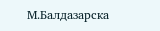М.Балдазарска